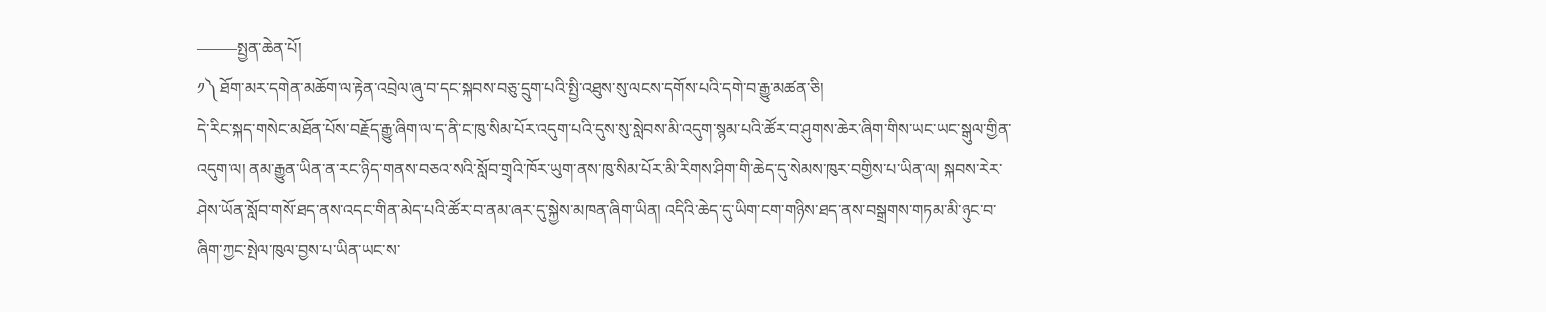——–སྤྱན་ཆེན་པོ།
༡༽ ཐོག་མར་དགེན་མཆོག་ལ་རྟེན་འབྲེལ་ཞུ་བ་དང་སྐབས་བཅུ་དྲུག་པའི་སྤྱི་འཐུས་སུ་ལངས་དགོས་པའི་དགེ་བ་རྒྱུ་མཚན་ཅི།
དེ་རིང་སྐད་གསེང་མཐོན་པོས་བརྗོད་རྒྱུ་ཞིག་ལ་ད་ནི་ང་ཁུ་སིམ་པོར་འདུག་པའི་དུས་སུ་སླེབས་མི་འདུག་སྙམ་པའི་ཚོར་བ་ཤུགས་ཆེར་ཞིག་གིས་ཡང་ཡང་སྒུལ་གྱིན་འདུག་ལ། ནམ་རྒྱུན་ཡིན་ན་རང་ཉིད་གནས་བཅའ་སའི་སློབ་གྲྭའི་ཁོར་ཡུག་ནས་ཁུ་སིམ་པོར་མི་རིགས་ཤིག་གི་ཆེད་དུ་སེམས་ཁུར་བགྱིས་པ་ཡིན་ལ། སྐབས་རེར་ཤེས་ཡོན་སློབ་གསོ་ཐད་ནས་འདང་གིན་མེད་པའི་ཚོར་བ་ནམ་ཞར་དུ་སྐྱེས་མཁན་ཞིག་ཡིན། འདིའི་ཆེད་དུ་ཡིག་ངག་གཉིས་ཐད་ནས་བསྒྲགས་གཏམ་མི་ཉུང་བ་ཞིག་ཀྱང་སྤེལ་ཁུལ་བྱས་པ་ཡིན་ཡང་ས་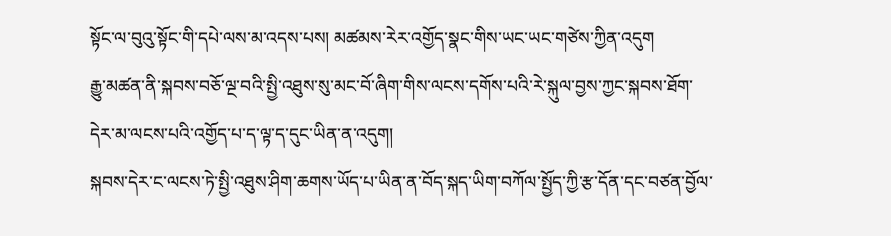སྟོང་ལ་བུའུ་སྟོང་གི་དཔེ་ལས་མ་འདས་པས། མཚམས་རེར་འགྱོད་སྣང་གིས་ཡང་ཡང་གཙེས་ཀྱིན་འདུག
རྒྱུ་མཚན་ནི་སྐབས་བཅོ་ལྔ་བའི་སྤྱི་འཐུས་སུ་མང་བོ་ཞིག་གིས་ལངས་དགོས་པའི་རེ་སྐུལ་བྱས་ཀྱང་སྐབས་ཐོག་དེར་མ་ལངས་པའི་འགྱོད་པ་ད་ལྟ་ད་དུང་ཡིན་ན་འདུག།
སྐབས་དེར་ང་ལངས་ཏེ་སྤྱི་འཐུས་ཤིག་ཆགས་ཡོད་པ་ཡིན་ན་བོད་སྐད་ཡིག་བཀོལ་སྤྱོད་ཀྱི་རྩ་དོན་དང་བཙན་བྱོལ་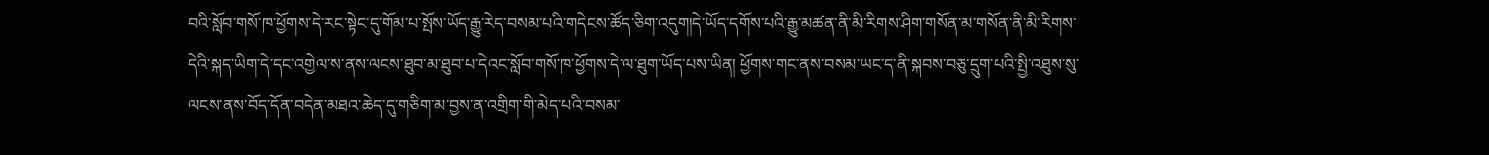བའི་སློབ་གསོ་ཁ་ཕྱོགས་དེ་རང་སྟེང་དུ་གོམ་པ་སྤོས་ཡོད་རྒྱུ་རེད་བསམ་པའི་གདེངས་ཚོད་ཅིག་འདུག།དེ་ཡོད་དགོས་པའི་རྒྱུ་མཚན་ནི་མི་རིགས་ཤིག་གསོན་མ་གསོན་ནི་མི་རིགས་དེའི་སྐད་ཡིག་དེ་དང་འགྱེལ་ས་ནས་ལངས་ཐུབ་མ་ཐུབ་པ་དེའང་སློབ་གསོ་ཁ་ཕྱོགས་དེ་ལ་ཐུག་ཡོད་པས་ཡིན། ཕྱོགས་གང་ནས་བསམ་ཡང་ད་ནི་སྐབས་བཅུ་དྲུག་པའི་སྤྱི་འཐུས་སུ་ལངས་ནས་བོད་དོན་བདེན་མཐའ་ཆེད་དུ་གཅིག་མ་བྱས་ན་འགྲིག་གི་མེད་པའི་བསམ་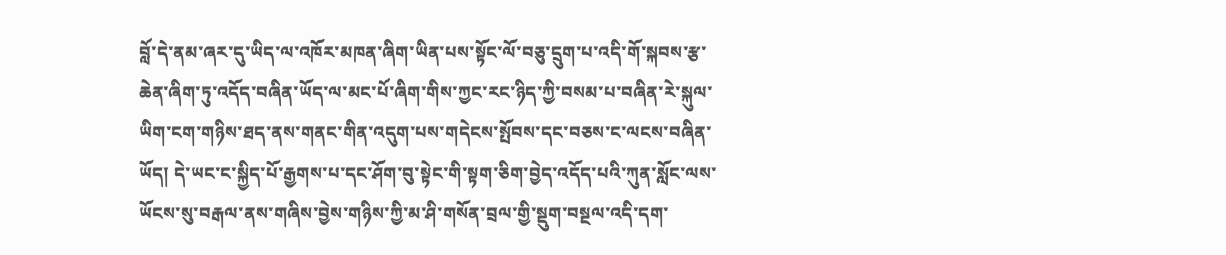བློ་དེ་ནམ་ཞར་དུ་ཡིད་ལ་འཁོར་མཁན་ཞིག་ཡིན་པས་སྟོང་ལོ་བཅུ་དྲུག་པ་འདི་གོ་སྐབས་རྩ་ཆེན་ཞིག་ཏུ་འདོད་བཞིན་ཡོད་ལ་མང་པོ་ཞིག་གིས་ཀྱང་རང་ཉིད་ཀྱི་བསམ་པ་བཞིན་རེ་སྐུལ་ཡིག་ངག་གཉིས་ཐད་ནས་གནང་གིན་འདུག་པས་གདེངས་སྤོབས་དང་བཅས་ང་ལངས་བཞིན་ཡོད། དེ་ཡང་ང་སྐྱིད་པོ་རྒྱགས་པ་དང་ཤོག་བུ་སྟེང་གི་སྟག་ཅིག་བྱེད་འདོད་པའི་ཀུན་སློང་ལས་ཡོངས་སུ་བརྒལ་ནས་གཞིས་བྱེས་གཉིས་ཀྱི་མ་ཤི་གསོན་བྲལ་གྱི་སྡུག་བསྔལ་འདི་དག་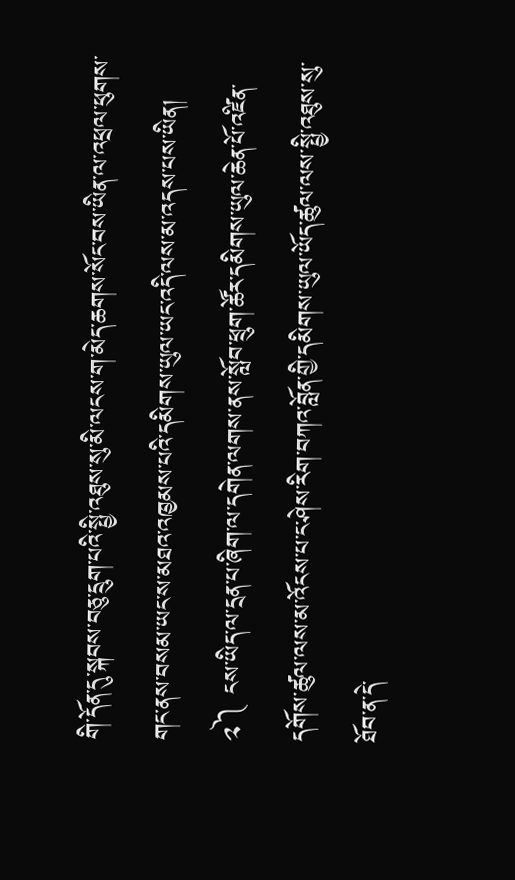གི་དོན་དུ་སྐབས་བཅུ་དྲུག་པའི་སྤྱི་འཐུས་སུ་མི་ལངས་ག་མེད་ཆགས་སོང་བས་ཡིན་ལ་འཕྲལ་ཕུགས་གང་ནས་བསམ་ཡང་ས་མཐའ་འཁྱམས་པའི་དམིགས་ཡུལ་ཡང་འདི་ལས་མ་འདས་པས་ཡིན།
༢༽ ངས་ཡིད་ལ་དྲན་པ་ཞིག་ལ་དགེན་ལགས་ནས་སློབ་ཕྲུག་ཚོར་དམིགས་ཡུལ་ཆེན་པོ་འཛིན་དགོས་ཚུལ་ལས་མ་འོངས་པ་ང་ཤེས་རིག་བཀའ་བློན་གྱི་དམིགས་ཡུལ་ཡོད་ཚུལ་ལས་སྤྱི་འཐུས་སུ་ཐོབ་ན་དེ་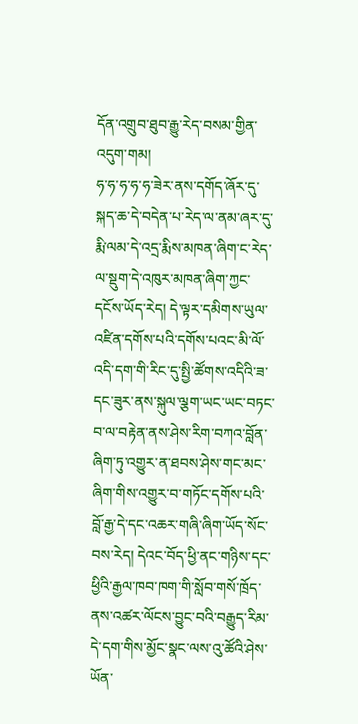དོན་འགྲུབ་ཐུབ་རྒྱུ་རེད་བསམ་གྱིན་འདུག་གམ།
ཧ་ཧ་ཧ་ཧ་ཧ་ཟེར་ནས་དགོད་ཞོར་དུ་སྐད་ཆ་དེ་བདེན་པ་རེད་ལ་ནམ་ཞར་དུ་རྨི་ལམ་དེ་འདྲ་རྨིས་མཁན་ཞིག་ང་རེད་ལ་སྡུག་དེ་འཁུར་མཁན་ཞིག་ཀྱང་དངོས་ཡོད་རེད། དེ་ལྟར་དམིགས་ཡུལ་འཛིན་དགོས་པའི་དགོས་པའང་མི་ལོ་འདི་དག་གི་རིང་དུ་སྤྱི་ཚོགས་འདིའི་ཟ་དང་ཟུར་ནས་སྐུལ་ལྕག་ཡང་ཡང་བཏང་བ་ལ་བརྟེན་ནས་ཤེས་རིག་བཀའ་བློན་ཞིག་ཏུ་འགྱུར་ན་ཐབས་ཤེས་གང་མང་ཞིག་གིས་འགྱུར་བ་གཏོང་དགོས་པའི་བློ་རྒྱ་དེ་དང་འཆར་གཞི་ཞིག་ཡོད་སོང་བས་རེད། དེའང་བོད་ཕྱི་ནང་གཉིས་དང་ཕྱིའི་རྒྱལ་ཁབ་ཁག་གི་སློབ་གསོ་ཁྲོད་ནས་འཚར་ལོངས་བྱུང་བའི་བརྒྱུད་རིམ་དེ་དག་གིས་མྱོང་སྣང་ལས་འུ་ཚོའི་ཤེས་ཡོན་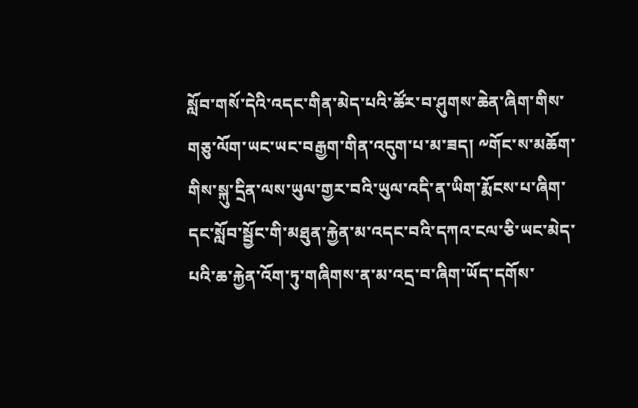སློབ་གསོ་དེའི་འདང་གིན་མེད་པའི་ཚོར་བ་ཤུགས་ཆེན་ཞིག་གིས་གཅུ་ལོག་ཡང་ཡང་བརྒྱག་གིན་འདུག་པ་མ་ཟད། ༸གོང་ས་མཆོག་གིས་སྐུ་དྲིན་ལས་ཡུལ་གྱར་བའི་ཡུལ་འདི་ན་ཡིག་རྨོངས་པ་ཞིག་དང་སློབ་སྦྱོང་གི་མཐུན་རྐྱེན་མ་འདང་བའི་དཀའ་ངལ་ཅི་ཡང་མེད་པའི་ཆ་རྐྱེན་འོག་ཏུ་གཞིགས་ན་མ་འདྲ་བ་ཞིག་ཡོད་དགོས་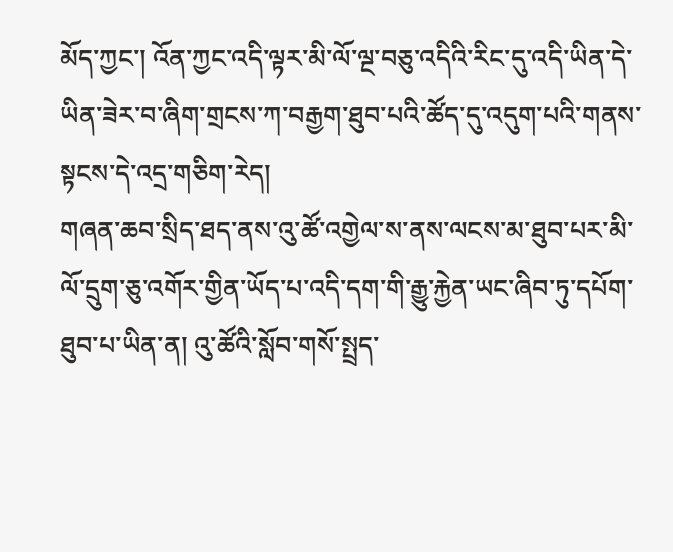མོད་ཀྱང་། འོན་ཀྱང་འདི་ལྟར་མི་ལོ་ལྔ་བཅུ་འདིའི་རིང་དུ་འདི་ཡིན་དེ་ཡིན་ཟེར་བ་ཞིག་གྲངས་ཀ་བརྒྱག་ཐུབ་པའི་ཚོད་དུ་འདུག་པའི་གནས་སྟངས་དེ་འདྲ་གཅིག་རེད།
གཞན་ཆབ་སྲིད་ཐད་ནས་འུ་ཚོ་འགྱེལ་ས་ནས་ལངས་མ་ཐུབ་པར་མི་ལོ་དྲུག་ཅུ་འགོར་གྱིན་ཡོད་པ་འདི་དག་གི་རྒྱུ་རྐྱེན་ཡང་ཞིབ་ཏུ་དཔོག་ཐུབ་པ་ཡིན་ན། འུ་ཚོའི་སློབ་གསོ་སྤྲད་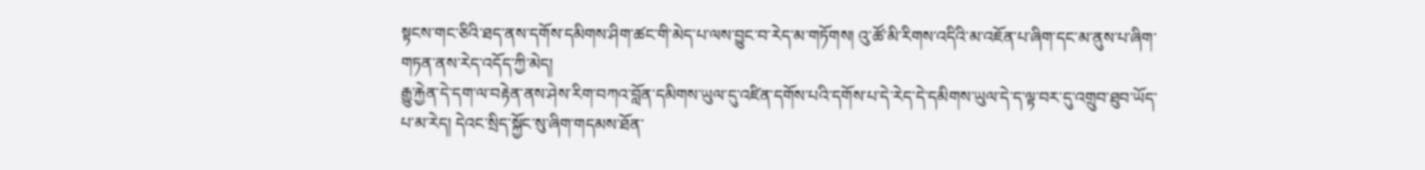སྟངས་གང་ཅིའི་ཐད་ནས་དགོས་དམིགས་ཤིག་ཚང་གི་མེད་པ་ལས་བྱུང་བ་རེད་མ་གཏོགས། འུ་ཚོ་མི་རིགས་འདིའི་མ་འཇོན་པ་ཞིག་དང་མ་ནུས་པ་ཞིག་གཏན་ནས་རེད་འདོད་ཀྱི་མེད།
རྒྱུ་རྐྱེན་དེ་དག་ལ་བརྟེན་ནས་ཤེས་རིག་བཀའ་བློན་དམིགས་ཡུལ་དུ་འཛིན་དགོས་པའི་དགོས་པ་དེ་རེད་དེ་དམིགས་ཡུལ་དེ་ད་ལྟ་བར་དུ་འགྲུབ་ཐུབ་ཡོད་པ་མ་རེད། དེའང་སྲིད་སྐྱོང་སུ་ཞིག་གདམས་ཐོན་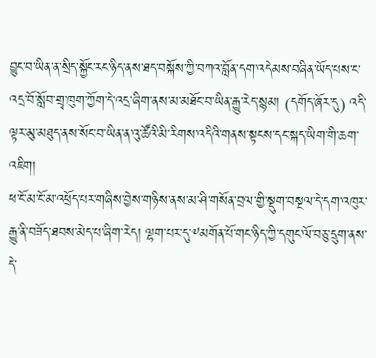བྱུང་བ་ཡིན་ན་སྲིད་སྐྱོང་རང་ཉིད་ནས་ཐད་བསྐོས་ཀྱི་བཀའ་བློན་དག་འདེམས་བཞིན་ཡོད་པས་ང་འདྲ་བོ་སློབ་གྲྭ་ཁུག་ཀྱོག་དེ་འདྲ་ཞིག་ནས་མ་མཐོང་བ་ཡིན་རྒྱུ་རེད་སྙམ། (དགོད་ཞོར་དུ) འདི་ལྟར་མུ་མཐུད་ནས་སོང་བ་ཡིན་ན་འུ་ཚོའི་མི་རིགས་འདིའི་གནས་སྟངས་དང་སྐད་ཡིག་གི་ཆག་འཇིག།
ཕ་ངོ་མ་ངོ་མ་འཕྲོད་པར་གཞིས་བྱེས་གཉིས་ནས་མ་ཤི་གསོན་བྲལ་གྱི་སྡུག་བསྔལ་དེ་དག་འཁུར་རྒྱུ་ནི་བཟོད་ཐབས་མེད་པ་ཞིག་རེད། ལྷག་པར་དུ་༸མགོན་པོ་གང་ཉིད་ཀྱི་དགུང་ལོ་བཅུ་དྲུག་ནས་དེ་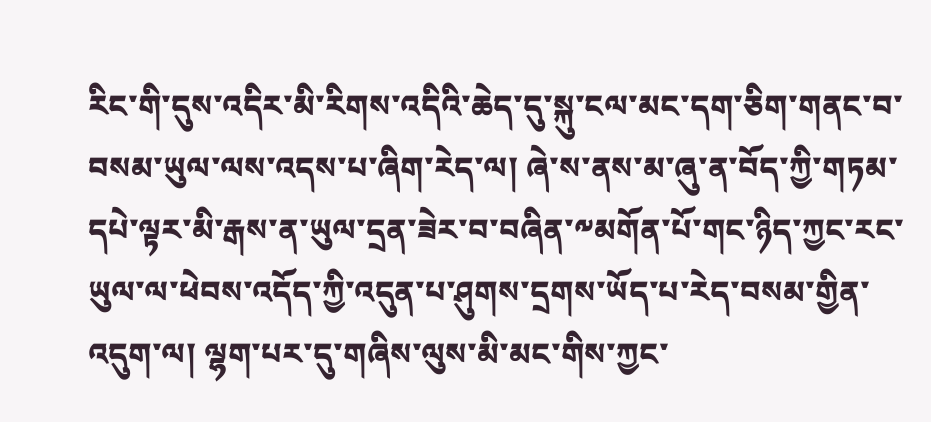རིང་གི་དུས་འདིར་མི་རིགས་འདིའི་ཆེད་དུ་སྐུ་ངལ་མང་དག་ཅིག་གནང་བ་བསམ་ཡུལ་ལས་འདས་པ་ཞིག་རེད་ལ། ཞེ་ས་ནས་མ་ཞུ་ན་བོད་ཀྱི་གཏམ་དཔེ་ལྟར་མི་རྒས་ན་ཡུལ་དྲན་ཟེར་བ་བཞིན་༸མགོན་པོ་གང་ཉིད་ཀྱང་རང་ཡུལ་ལ་ཕེབས་འདོད་ཀྱི་འདུན་པ་ཤུགས་དྲགས་ཡོད་པ་རེད་བསམ་གྱིན་འདུག་ལ། ལྷག་པར་དུ་གཞིས་ལུས་མི་མང་གིས་ཀྱང་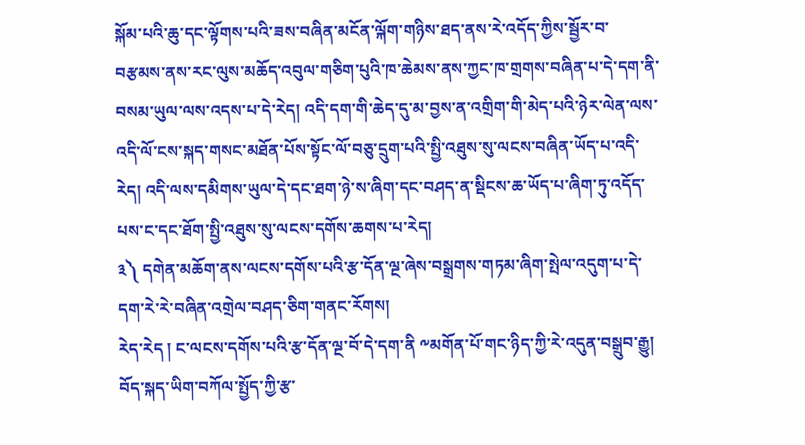སྐོམ་པའི་ཆུ་དང་ལྟོགས་པའི་ཟས་བཞིན་མངོན་ལྐོག་གཉིས་ཐད་ནས་རེ་འདོད་ཀྱིས་སྦྱོར་བ་བརྩམས་ནས་རང་ལུས་མཆོད་འབུལ་གཅིག་པུའི་ཁ་ཆེམས་ནས་ཀྱང་ཁ་གྲགས་བཞིན་པ་དེ་དག་ནི་བསམ་ཡུལ་ལས་འདས་པ་དེ་རེད། འདི་དག་གི་ཆེད་དུ་མ་བྱས་ན་འགྲིག་གི་མེད་པའི་ཉེར་ལེན་ལས་འདི་ལོ་ངས་སྐད་གསང་མཐོན་པོས་སྟོང་ལོ་བཅུ་དྲུག་པའི་སྤྱི་འཐུས་སུ་ལངས་བཞིན་ཡོད་པ་འདི་རེད། འདི་ལས་དམིགས་ཡུལ་དེ་དང་ཐག་ཉེ་ས་ཞིག་དང་བཤད་ན་སྡིངས་ཆ་ཡོད་པ་ཞིག་ཏུ་འདོད་པས་ང་དང་ཐོག་སྤྱི་འཐུས་སུ་ལངས་དགོས་ཆགས་པ་རེད།
༣༽ དགེན་མཆོག་ནས་ལངས་དགོས་པའི་རྩ་དོན་ལྔ་ཞེས་བསྒྲགས་གཏམ་ཞིག་སྤེལ་འདུག་པ་དེ་དག་རེ་རེ་བཞིན་འགྲེལ་བཤད་ཅིག་གནང་རོགས།
རེད་རེད ། ང་ལངས་དགོས་པའི་རྩ་དོན་ལྔ་བོ་དེ་དག་ནི ༸མགོན་པོ་གང་ཉིད་ཀྱི་རེ་འདུན་བསྒྲུབ་རྒྱུ། བོད་སྐད་ཡིག་བཀོལ་སྤྱོད་ཀྱི་རྩ་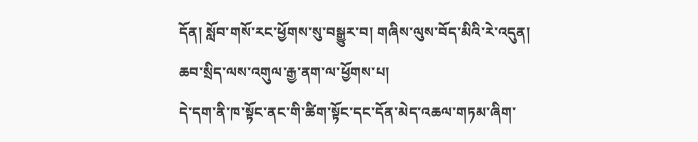དོན། སློབ་གསོ་རང་ཕྱོགས་སུ་བསྒྱུར་བ། གཞིས་ལུས་བོད་མིའི་རེ་འདུན། ཆབ་སྲིད་ལས་འགུལ་རྒྱ་ནག་ལ་ཕྱོགས་པ།
དེ་དག་ནི་ཁ་སྟོང་ནང་གི་ཚིག་སྟོང་དང་དོན་མེད་འཆལ་གཏམ་ཞིག་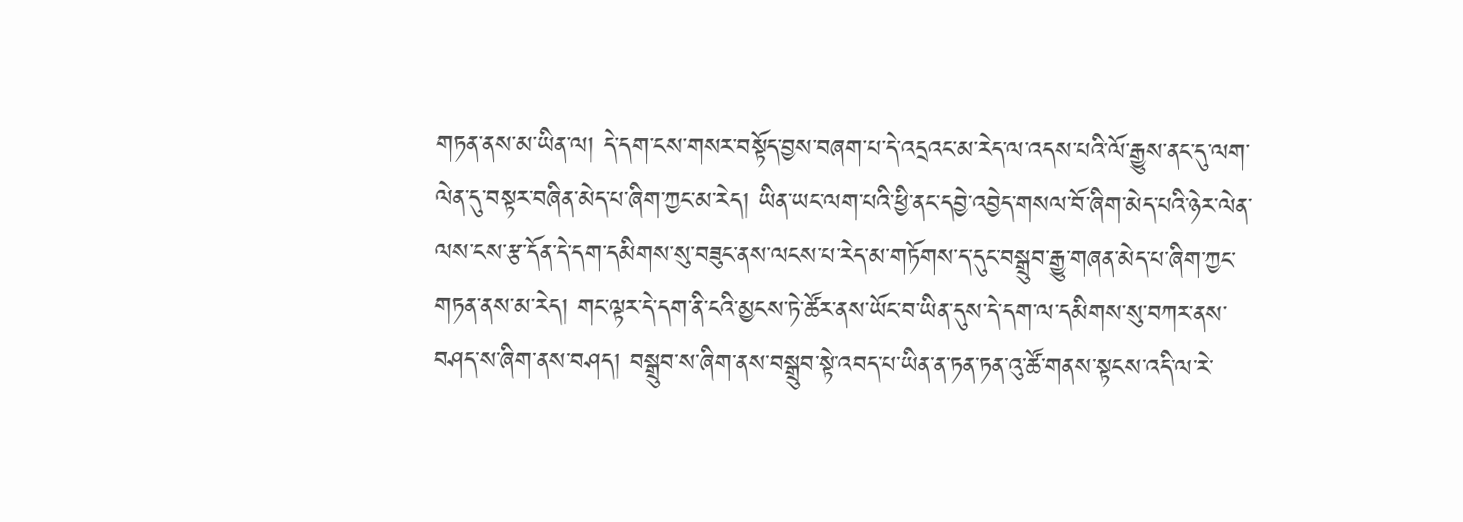གཏན་ནས་མ་ཡིན་ལ། དེ་དག་ངས་གསར་བསྟོད་བྱས་བཞག་པ་དེ་འདྲའང་མ་རེད་ལ་འདས་པའི་ལོ་རྒྱུས་ནང་དུ་ལག་ལེན་དུ་བསྟར་བཞིན་མེད་པ་ཞིག་ཀྱང་མ་རེད། ཡིན་ཡང་ལག་པའི་ཕྱི་ནང་དབྱེ་འབྱེད་གསལ་བོ་ཞིག་མེད་པའི་ཉེར་ལེན་ལས་ངས་རྩ་དོན་དེ་དག་དམིགས་སུ་བཟུང་ནས་ལངས་པ་རེད་མ་གཏོགས་ད་དུང་བསྒྲུབ་རྒྱུ་གཞན་མེད་པ་ཞིག་ཀྱང་གཏན་ནས་མ་རེད། གང་ལྟར་དེ་དག་ནི་ངའི་མྱངས་ཏེ་ཚོར་ནས་ཡོང་བ་ཡིན་དུས་དེ་དག་ལ་དམིགས་སུ་བཀར་ནས་བཤད་ས་ཞིག་ནས་བཤད། བསྒྲུབ་ས་ཞིག་ནས་བསྒྲུབ་སྟེ་འབད་པ་ཡིན་ན་ཏན་ཏན་འུ་ཚོ་གནས་སྟངས་འདི་ལ་རེ་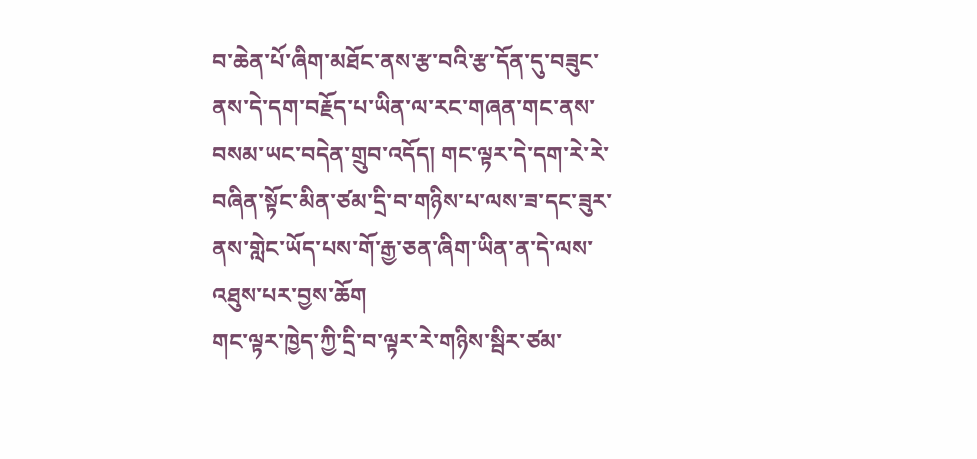བ་ཆེན་པོ་ཞིག་མཐོང་ནས་རྩ་བའི་རྩ་དོན་དུ་བཟུང་ནས་དེ་དག་བརྗོད་པ་ཡིན་ལ་རང་གཞན་གང་ནས་བསམ་ཡང་བདེན་གྲུབ་འདོད། གང་ལྟར་དེ་དག་རེ་རེ་བཞིན་སྟོང་མིན་ཙམ་དྲི་བ་གཉིས་པ་ལས་ཟ་དང་ཟུར་ནས་གླེང་ཡོད་པས་གོ་རྒྱ་ཅན་ཞིག་ཡིན་ན་དེ་ལས་འཐུས་པར་བྱས་ཆོག
གང་ལྟར་ཁྱེད་ཀྱི་དྲི་བ་ལྟར་རེ་གཉིས་སྦིར་ཙམ་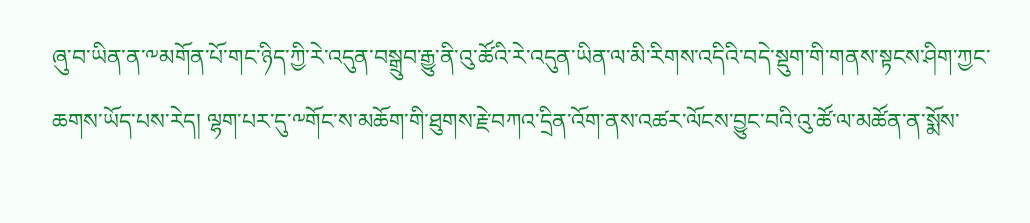ཞུ་བ་ཡིན་ན་༸མགོན་པོ་གང་ཉིད་ཀྱི་རེ་འདུན་བསྒྲུབ་རྒྱུ་ནི་འུ་ཚོའི་རེ་འདུན་ཡིན་ལ་མི་རིགས་འདིའི་བདེ་སྡུག་གི་གནས་སྟངས་ཤིག་ཀྱང་ཆགས་ཡོད་པས་རེད། ལྷག་པར་དུ་༸གོང་ས་མཆོག་གི་ཐུགས་རྗེ་བཀའ་དྲིན་འོག་ནས་འཚར་ལོངས་བྱུང་བའི་འུ་ཚོ་ལ་མཚོན་ན་སྨོས་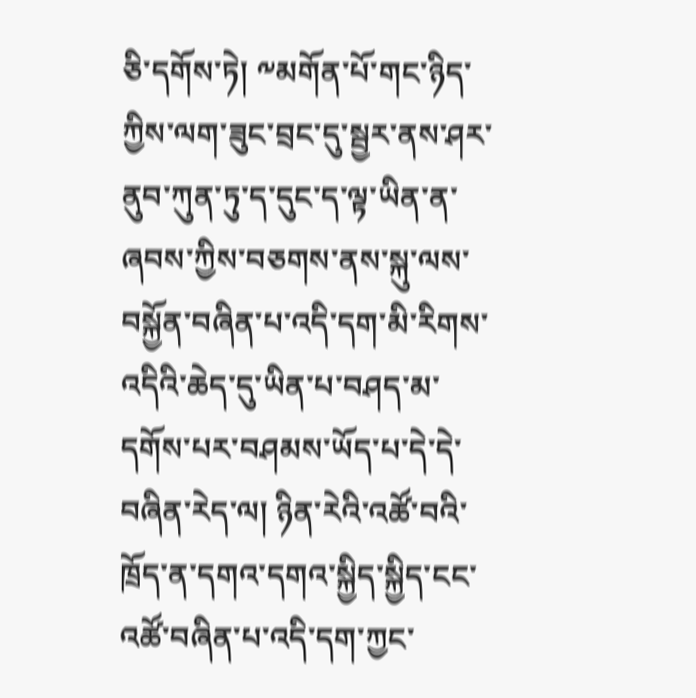ཅི་དགོས་ཏེ། ༸མགོན་པོ་གང་ཉིད་ཀྱིས་ལག་ཟུང་བྲང་དུ་སྦྱར་ནས་ཤར་ནུབ་ཀུན་ཏུ་ད་དུང་ད་ལྟ་ཡིན་ན་ཞབས་ཀྱིས་བཅགས་ནས་སྐུ་ལས་བསྐྱོན་བཞིན་པ་འདི་དག་མི་རིགས་འདིའི་ཆེད་དུ་ཡིན་པ་བཤད་མ་དགོས་པར་བཤམས་ཡོད་པ་དེ་དེ་བཞིན་རེད་ལ། ཉིན་རེའི་འཚོ་བའི་ཁྲོད་ན་དགའ་དགའ་སྐྱིད་སྐྱིད་ངང་འཚོ་བཞིན་པ་འདི་དག་ཀྱང་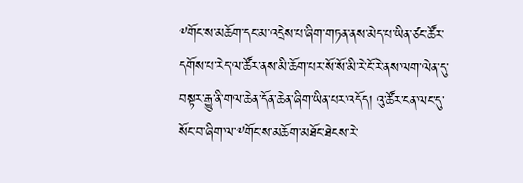༸གོང་ས་མཆོག་དང་མ་འདྲེས་པ་ཞིག་གཏན་ནས་མེད་པ་ཡིན་ཙང་ཚོར་དགོས་པ་རེད་ལ་ཚོར་ནས་མི་ཆོག་པར་སོ་སོ་མི་རེ་ངོ་རེ་ནས་ལག་ལེན་དུ་བསྟར་རྒྱུ་ནི་གལ་ཆེན་དོན་ཆེན་ཞིག་ཡིན་པར་འདོད། འུ་ཚོར་ངན་ལང་དུ་སོང་བ་ཞིག་ལ་༸གོང་ས་མཆོག་མཐོང་ཐེངས་རེ་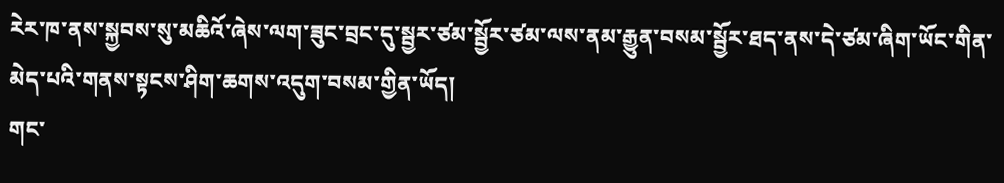རེར་ཁ་ནས་སྐྱབས་སུ་མཆིའོ་ཞེས་ལག་ཟུང་བྲང་དུ་སྦྱར་ཙམ་སྦྱོར་ཙམ་ལས་ནམ་རྒྱུན་བསམ་སྦྱོར་ཐད་ནས་དེ་ཙམ་ཞིག་ཡོང་གིན་མེད་པའི་གནས་སྟངས་ཤིག་ཆགས་འདུག་བསམ་གྱིན་ཡོད།
གང་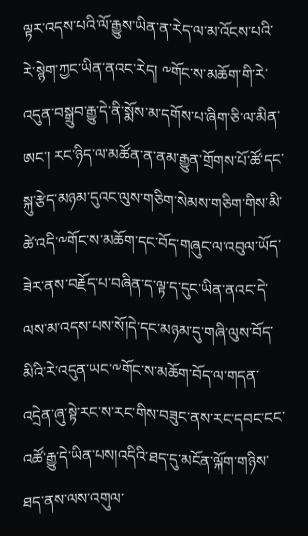ལྟར་འདས་པའི་ལོ་རྒྱུས་ཡིན་ན་རེད་ལ་མ་འོངས་པའི་རེ་སྙེག་ཀྱང་ཡིན་ནའང་རེད། ༸གོང་ས་མཆོག་གི་རེ་འདུན་བསྒྲུབ་རྒྱུ་དེ་ནི་སྨོས་མ་དགོས་པ་ཞིག་ཅི་ལ་མིན་ཨང་། རང་ཉིད་ལ་མཚོན་ན་ནམ་རྒྱུན་གྲོགས་པོ་ཚོ་དང་སྐུ་རྩེད་མཉམ་དུའང་ལུས་གཅིག་སེམས་གཅིག་གིས་མི་ཚེ་འདི་༸གོང་ས་མཆོག་དང་བོད་གཞུང་ལ་འབུལ་ཡོད་ཟེར་ནས་བརྗོད་པ་བཞིན་ད་ལྟ་ད་དུང་ཡིན་ནའང་དེ་ལས་མ་འདས་པས་སོ།དེ་དང་མཉམ་དུ་གཞི་ལུས་བོད་མིའི་རེ་འདུན་ཡང་༸གོང་ས་མཆོག་བོད་ལ་གདན་འདྲེན་ཞུ་སྟེ་རང་ས་རང་གིས་བཟུང་ནས་རང་དབང་ངང་འཚོ་རྒྱུ་དེ་ཡིན་པས།འདིའི་ཐད་དུ་མངོན་ལྐོག་གཉིས་ཐད་ནས་ལས་འགུལ་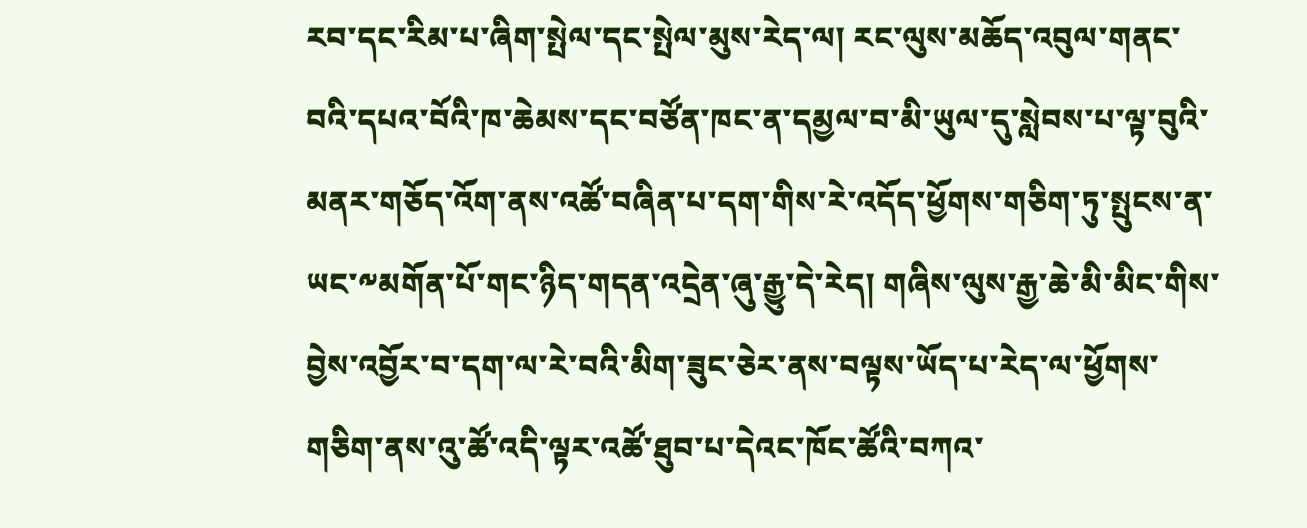རབ་དང་རིམ་པ་ཞིག་སྤེལ་དང་སྤེལ་མུས་རེད་ལ། རང་ལུས་མཆོད་འབུལ་གནང་བའི་དཔའ་བོའི་ཁ་ཆེམས་དང་བཙོན་ཁང་ན་དམྱལ་བ་མི་ཡུལ་དུ་སླེབས་པ་ལྟ་བུའི་མནར་གཅོད་འོག་ནས་འཚོ་བཞིན་པ་དག་གིས་རེ་འདོད་ཕྱོགས་གཅིག་ཏུ་སྤུངས་ན་ཡང་༸མགོན་པོ་གང་ཉིད་གདན་འདྲེན་ཞུ་རྒྱུ་དེ་རེད། གཞིས་ལུས་རྒྱ་ཆེ་མི་མིང་གིས་བྱེས་འབྱོར་བ་དག་ལ་རེ་བའི་མིག་ཟུང་ཅེར་ནས་བལྟས་ཡོད་པ་རེད་ལ་ཕྱོགས་གཅིག་ནས་འུ་ཚོ་འདི་ལྟར་འཚོ་ཐུབ་པ་དེའང་ཁོང་ཚོའི་བཀའ་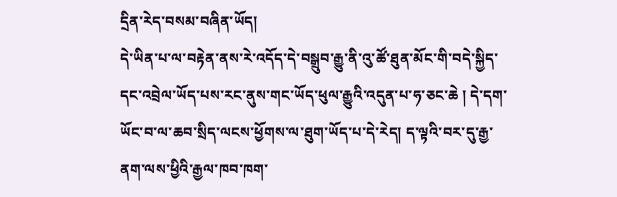དྲིན་རེད་བསམ་བཞིན་ཡོད།
དེ་ཡིན་པ་ལ་བརྟེན་ནས་རེ་འདོད་དེ་བསྒྲུབ་རྒྱུ་ནི་འུ་ཚོ་ཐུན་མོང་གི་བདེ་སྐྱིད་དང་འབྲེལ་ཡོད་པས་རང་ནུས་གང་ཡོད་ཕུལ་རྒྱུའི་འདུན་པ་ཧ་ཅང་ཆེ ། དེ་དག་ཡོང་བ་ལ་ཆབ་སྲིད་ལངས་ཕྱོགས་ལ་ཐུག་ཡོད་པ་དེ་རེད། ད་ལྟའི་བར་དུ་རྒྱ་ནག་ལས་ཕྱིའི་རྒྱལ་ཁབ་ཁག་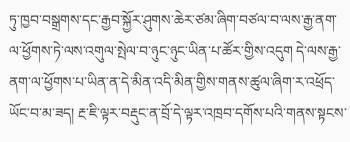ཏུ་ཁྱབ་བསྒྲགས་དང་རྒྱབ་སྐྱོར་ཤུགས་ཆེར་ཙམ་ཞིག་བཙལ་བ་ལས་རྒྱ་ནག་ལ་ཕྱོགས་ཏེ་ལས་འགུལ་སྤེལ་བ་ཉུང་ཉུང་ཡིན་པ་ཚོར་གྱིས་འདུག དེ་ལས་རྒྱ་ནག་ལ་ཕྱོགས་པ་ཡིན་ན་དེ་མིན་འདི་མིན་གྱིས་གནས་ཚུལ་ཞིག་ར་འཕྲོད་ཡོང་བ་མ་ཟད། རྔ་ཇི་ལྟར་བརྡུང་ན་བྲོ་དེ་ལྟར་འཁྲབ་དགོས་པའི་གནས་སྟངས་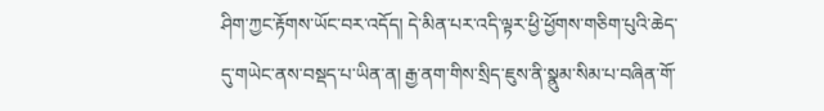ཤིག་ཀྱང་རྟོགས་ཡོང་བར་འདོད། དེ་མིན་པར་འདི་ལྟར་ཕྱི་ཕྱོགས་གཅིག་པུའི་ཆེད་དུ་གཡེང་ནས་བསྡད་པ་ཡིན་ན། རྒྱ་ནག་གིས་སྲིད་ཇུས་ནི་སྣུམ་སིམ་པ་བཞིན་གོ་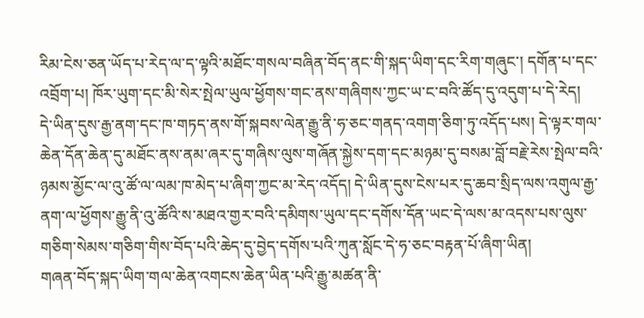རིམ་ངེས་ཅན་ཡོད་པ་རེད་ལ་ད་ལྟའི་མཐོང་གསལ་བཞིན་བོད་ནང་གི་སྐད་ཡིག་དང་རིག་གཞུང་། དགོན་པ་དང་འབྲོག་པ། ཁོར་ཡུག་དང་མི་སེར་སྤེལ་ཡུལ་ཕྱོགས་གང་ནས་གཞིགས་ཀྱང་ཡ་ང་བའི་ཚོད་དུ་འདུག་པ་དེ་རེད།
དེ་ཡིན་དུས་རྒྱ་ནག་དང་ཁ་གཏད་ནས་གོ་སྐབས་ལེན་རྒྱུ་ནི་ཧ་ཅང་གནད་འགག་ཅིག་ཏུ་འདོད་པས། དེ་ལྟར་གལ་ཆེན་དོན་ཆེན་དུ་མཐོང་ནས་ནམ་ཞར་དུ་གཞིས་ལུས་གཞོན་སྐྱེས་དག་དང་མཉམ་དུ་བསམ་བློ་བརྗེ་རེས་སྤེལ་བའི་ཉམས་མྱོང་ལ་འུ་ཚོ་ལ་ལམ་ཁ་མེད་པ་ཞིག་ཀྱང་མ་རེད་འདོད། དེ་ཡིན་དུས་ངེས་པར་དུ་ཆབ་སྲིད་ལས་འགུལ་རྒྱ་ནག་ལ་ཕྱོགས་རྒྱུ་ནི་འུ་ཚོའི་ས་མཐའ་གྱར་བའི་དམིགས་ཡུལ་དང་དགོས་དོན་ཡང་དེ་ལས་མ་འདས་པས་ལུས་གཅིག་སེམས་གཅིག་གིས་བོད་པའི་ཆེད་དུ་བྱེད་དགོས་པའི་ཀུན་སློང་དེ་ཧ་ཅང་བརྟན་པོ་ཞིག་ཡིན།
གཞན་བོད་སྐད་ཡིག་གལ་ཆེན་འགངས་ཆེན་ཡིན་པའི་རྒྱུ་མཚན་ནི་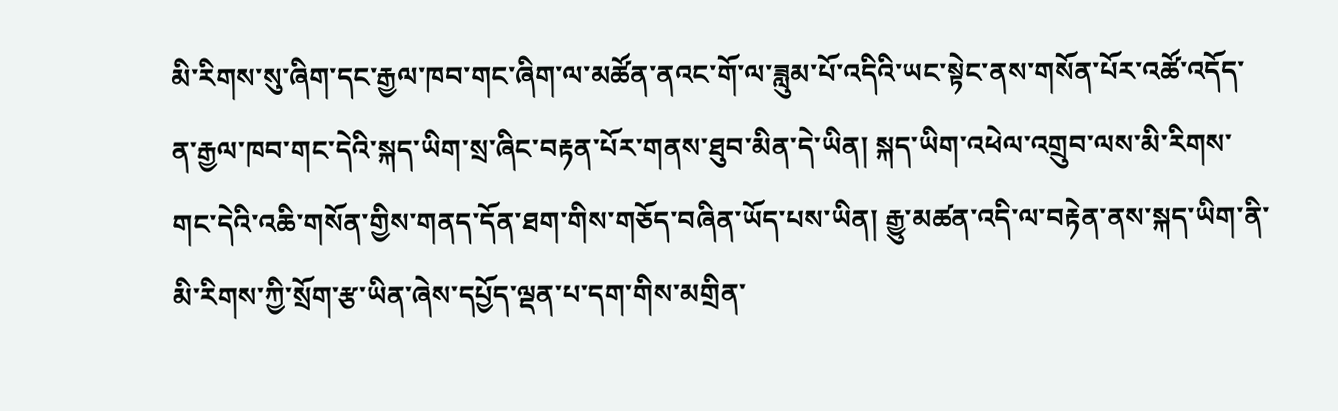མི་རིགས་སུ་ཞིག་དང་རྒྱལ་ཁབ་གང་ཞིག་ལ་མཚོན་ནའང་གོ་ལ་ཟླུམ་པོ་འདིའི་ཡང་སྟེང་ནས་གསོན་པོར་འཚོ་འདོད་ན་རྒྱལ་ཁབ་གང་དེའི་སྐད་ཡིག་སྲ་ཞིང་བརྟན་པོར་གནས་ཐུབ་མིན་དེ་ཡིན། སྐད་ཡིག་འཕེལ་འགྲུབ་ལས་མི་རིགས་གང་དེའི་འཆི་གསོན་གྱིས་གནད་དོན་ཐག་གིས་གཅོད་བཞིན་ཡོད་པས་ཡིན། རྒྱུ་མཚན་འདི་ལ་བརྟེན་ནས་སྐད་ཡིག་ནི་མི་རིགས་ཀྱི་སྲོག་རྩ་ཡིན་ཞེས་དཔྱོད་ལྡན་པ་དག་གིས་མགྲིན་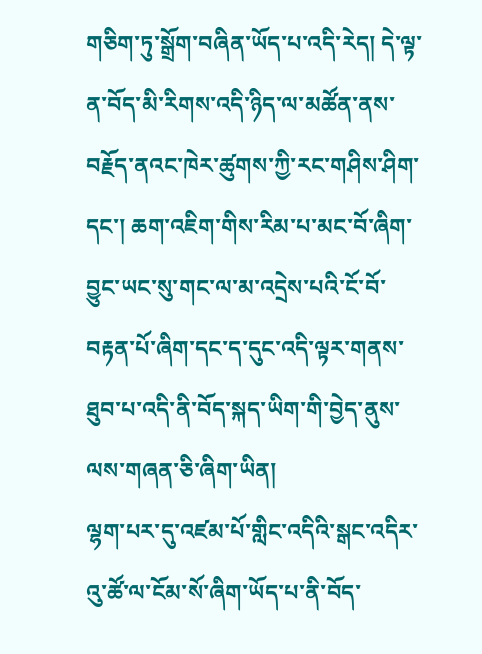གཅིག་ཏུ་སྒྲོག་བཞིན་ཡོད་པ་འདི་རེད། དེ་ལྟ་ན་བོད་མི་རིགས་འདི་ཉིད་ལ་མཚོན་ནས་བརྗོད་ནའང་ཁེར་ཚུགས་ཀྱི་རང་གཤིས་ཤིག་དང་། ཆག་འཇིག་གིས་རིམ་པ་མང་བོ་ཞིག་བྱུང་ཡང་སུ་གང་ལ་མ་འདྲེས་པའི་ངོ་བོ་བརྟན་པོ་ཞིག་དང་ད་དུང་འདི་ལྟར་གནས་ཐུབ་པ་འདི་ནི་བོད་སྐད་ཡིག་གི་བྱེད་ནུས་ལས་གཞན་ཅི་ཞིག་ཡིན།
ལྷག་པར་དུ་འཛམ་པོ་གླིང་འདིའི་སྒང་འདིར་འུ་ཚོ་ལ་ངོམ་སོ་ཞིག་ཡོད་པ་ནི་བོད་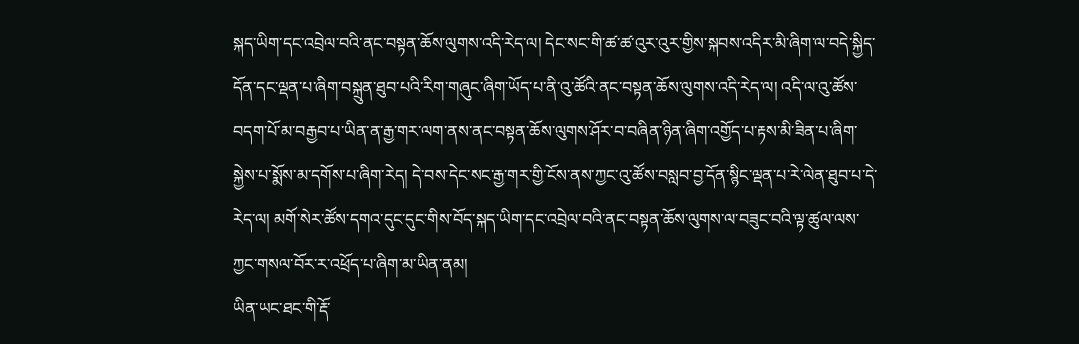སྐད་ཡིག་དང་འབྲེལ་བའི་ནང་བསྟན་ཆོས་ལུགས་འདི་རེད་ལ། དེང་སང་གི་ཚ་ཚ་འུར་འུར་གྱིས་སྐབས་འདིར་མི་ཞིག་ལ་བདེ་སྐྱིད་དོན་དང་ལྡན་པ་ཞིག་བསྐྲུན་ཐུབ་པའི་རིག་གཞུང་ཞིག་ཡོད་པ་ནི་འུ་ཚོའི་ནང་བསྟན་ཆོས་ལུགས་འདི་རེད་ལ། འདི་ལ་འུ་ཚོས་བདག་པོ་མ་བརྒྱབ་པ་ཡིན་ན་རྒྱ་གར་ལག་ནས་ནང་བསྟན་ཆོས་ལུགས་ཤོར་བ་བཞིན་ཉིན་ཞིག་འགྱོད་པ་རྟས་མི་ཟིན་པ་ཞིག་སྐྱེས་པ་སྨོས་མ་དགོས་པ་ཞིག་རེད། དེ་བས་དེང་སང་རྒྱ་གར་གྱི་ངོས་ནས་ཀྱང་འུ་ཚོས་བསླབ་བྱ་དོན་སྙིང་ལྡན་པ་རེ་ལེན་ཐུབ་པ་དེ་རེད་ལ། མགོ་སེར་ཚོས་དགའ་དུང་དུང་གིས་བོད་སྐད་ཡིག་དང་འབྲེལ་བའི་ནང་བསྟན་ཆོས་ལུགས་ལ་བཟུང་བའི་ལྟ་ཚུལ་ལས་ཀྱང་གསལ་བོར་ར་འཕྲོད་པ་ཞིག་མ་ཡིན་ནམ།
ཡིན་ཡང་ཐང་གི་རྡོ་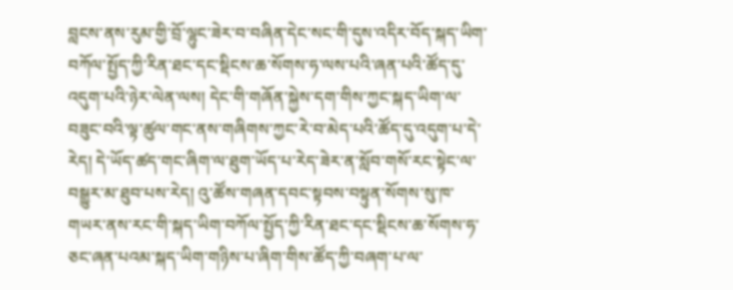བླངས་ནས་རུམ་གྱི་བྲོ་ལྷུང་ཟེར་བ་བཞིན་དེང་སང་གི་དུས་འདིར་བོད་སྐད་ཡིག་བཀོལ་སྤྱོད་ཀྱི་རིན་ཐང་དང་སྡིངས་ཆ་སོགས་ཧ་ལས་པའི་ཞན་པའི་ཚོད་དུ་འདུག་པའི་ཉེར་ལེན་ལས། དེང་གི་གཞོན་སྐྱེས་དག་གིས་ཀྱང་སྐད་ཡིག་ལ་བཟུང་བའི་ལྟ་ཚུལ་གང་ནས་གཞིགས་ཀྱང་རེ་བ་མེད་པའི་ཚོད་དུ་འདུག་པ་དེ་རེད། དེ་ཡོད་ཚད་གང་ཞིག་ལ་ཐུག་ཡོད་པ་རེད་ཟེར་ན་སློབ་གསོ་རང་སྟེང་ལ་བསྒྱུར་མ་ཐུབ་པས་རེད། འུ་ཚོས་གཞན་དབང་སྟབས་བསྟུན་སོགས་སུ་ཁ་གཡར་ནས་རང་གི་སྐད་ཡིག་བཀོལ་སྤྱོད་ཀྱི་རིན་ཐང་དང་སྡིངས་ཆ་སོགས་ཧ་ཅང་ཞན་པའམ་སྐད་ཡིག་གཉིས་པ་ཞིག་གིས་ཚོད་ཀྱི་བཞག་པ་ལ་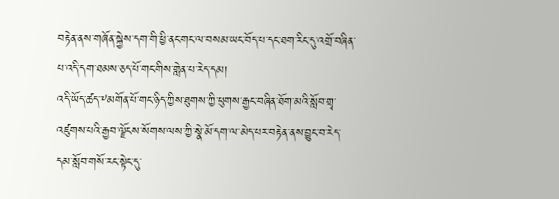བརྟེན་ནས་གཞོན་སྐྱེས་དག་གི་ཕྱི་ནང་གང་ལ་བསམ་ཡང་བོད་པ་དང་ཐག་རིང་དུ་འགྲོ་བཞིན་པ་འདི་དག་ཐམས་ཅད་པོ་གང་གིས་གླེན་པ་རེད་དམ།
འདི་ཡོད་ཚད་༸མགོན་པོ་གང་ཉིད་ཀྱིས་ཐུགས་ཀྱི་ཕུགས་རྒྱང་བཞིན་ཐོག་མའི་སློབ་གྲྭ་འཛུགས་པའི་རྒྱབ་ལྗོངས་སོགས་ལས་ཀྱི་སྣེ་མོ་དག་ལ་མེད་པར་བརྟེན་ནས་བྱུང་བ་རེད་དམ་སློབ་གསོ་རང་སྟེང་དུ་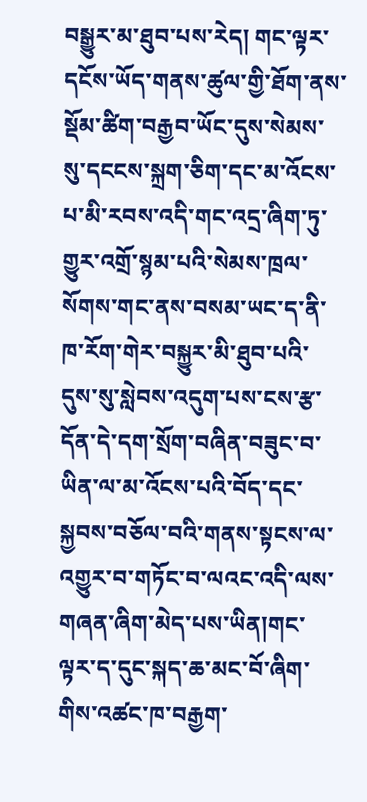བསྒྱུར་མ་ཐུབ་པས་རེད། གང་ལྟར་དངོས་ཡོད་གནས་ཚུལ་གྱི་ཐོག་ནས་སྡོམ་ཚིག་བརྒྱབ་ཡོང་དུས་སེམས་སུ་དངངས་སྐྲག་ཅིག་དང་མ་འོངས་པ་མི་རབས་འདི་གང་འདྲ་ཞིག་ཏུ་གྱུར་འགྲོ་སྙམ་པའི་སེམས་ཁྲལ་སོགས་གང་ནས་བསམ་ཡང་ད་ནི་ཁ་རོག་གེར་བསྐྱུར་མི་ཐུབ་པའི་དུས་སུ་སླེབས་འདུག་པས་ངས་རྩ་དོན་དེ་དག་སྲོག་བཞིན་བཟུང་བ་ཡིན་ལ་མ་འོངས་པའི་བོད་དང་སྐྱབས་བཅོལ་བའི་གནས་སྟངས་ལ་འགྱུར་བ་གཏོང་བ་ལའང་འདི་ལས་གཞན་ཞིག་མེད་པས་ཡིན།གང་ལྟར་ད་དུང་སྐད་ཆ་མང་བོ་ཞིག་གིས་འཚང་ཁ་བརྒྱག་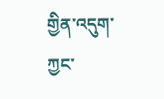གྱིན་འདུག་ཀྱང་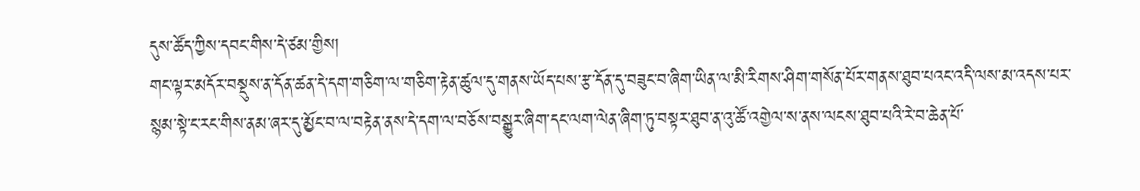དུས་ཚོད་ཀྱིས་དབང་གིས་དེ་ཙམ་གྱིས།
གང་ལྟར་མདོར་བསྡུས་ན་དོན་ཚན་དེ་དག་གཅིག་ལ་གཅིག་རྟེན་ཚུལ་དུ་གནས་ཡོད་པས་རྩ་དོན་དུ་བཟུང་བ་ཞིག་ཡིན་ལ་མི་རིགས་ཤིག་གསོན་པོར་གནས་ཐུབ་པའང་འདི་ལས་མ་འདས་པར་སྙམ་སྟེ་ང་རང་གིས་ནམ་ཞར་དུ་མྱོང་བ་ལ་བརྟེན་ནས་དེ་དག་ལ་བཅོས་བསྒྱུར་ཞིག་དང་ལག་ལེན་ཞིག་ཏུ་བསྟར་ཐུབ་ན་འུ་ཚོ་འགྱེལ་ས་ནས་ལངས་ཐུབ་པའི་རེ་བ་ཆེན་པོ་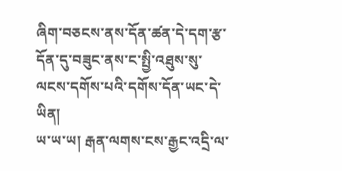ཞིག་བཅངས་ནས་དོན་ཚན་དེ་དག་རྩ་དོན་དུ་བཟུང་ནས་ང་སྤྱི་འཐུས་སུ་ལངས་དགོས་པའི་དགོས་དོན་ཡང་དེ་ཡིན།
ཡ་ཡ་ཡ། རྒན་ལགས་ངས་རྒྱང་འདྲི་ལ་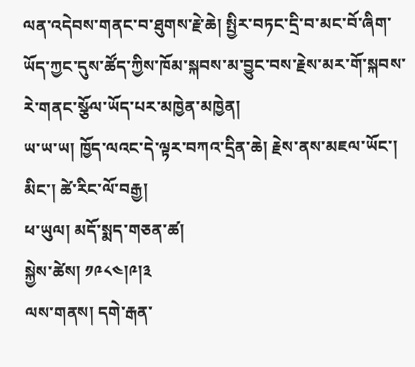ལན་འདེབས་གནང་བ་ཐུགས་རྗེ་ཆེ། སྤྱིར་བཏང་དྲི་བ་མང་བོ་ཞིག་ཡོད་ཀྱང་དུས་ཚོད་ཀྱིས་ཁོམ་སྐབས་མ་བྱུང་བས་རྗེས་མར་གོ་སྐབས་རེ་གནང་སྩོལ་ཡོད་པར་མཁྱེན་མཁྱེན།
ཡ་ཡ་ཡ། ཁྱོད་ལའང་དེ་ལྟར་བཀའ་དྲིན་ཆེ། རྗེས་ནས་མཇལ་ཡོང་།
མིང་། ཚེ་རིང་ལོ་བརྒྱ།
ཕ་ཡུལ། མདོ་སྨད་གཅན་ཚ།
སྐྱེས་ཚེས། ༡༩༨༤།༩།༣
ལས་གནས། དགེ་རྒན་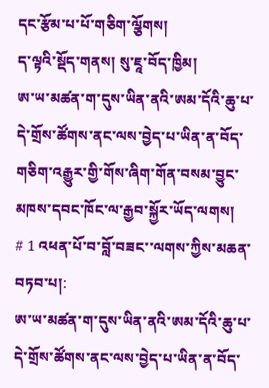དང་རྩོམ་པ་པོ་གཅིག་ལྕོགས།
ད་ལྟའི་སྡོད་གནས། སུ་ཇཱ་བོད་ཁྱིམ།
ཨ་ཡ་མཚན་ག་དུས་ཡིན་ནའི་ཨམ་དོའི་ཆུ་པ་དེ་གྲོས་ཚོགས་ནང་ལས་བྱེད་པ་ཡིན་ན་བོད་གཅིག་འརྒྱུར་གྱི་གོས་ཞིག་གོན་བསམ་བྱུང་
མཁས་དབང་ཁོང་ལ་རྒྱབ་སྐྱོར་ཡོད་ལགས།
# 1 འཕན་པོ་བ་བློ་བཟང་་ལགས་ཀྱིས་མཆན་བཏབ་པ།:
ཨ་ཡ་མཚན་ག་དུས་ཡིན་ནའི་ཨམ་དོའི་ཆུ་པ་དེ་གྲོས་ཚོགས་ནང་ལས་བྱེད་པ་ཡིན་ན་བོད་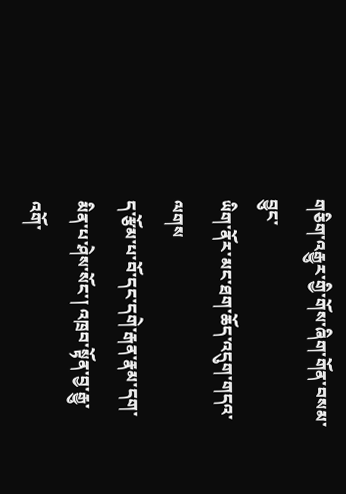གཅིག་འརྒྱུར་གྱི་གོས་ཞིག་གོན་བསམ་བྱུང་
ཡིག་ནོར་མང་ཐག་ཆོད་འདུག་གདའ་ལགས
ད་རྩོམ་པ་བོ་དང་དགེ་རྒན་རྣམ་དག་མིན་པ་ཤེས་སོང་། འཁྲབ་སྟོན་བྱ་རྒྱུ་འགོ་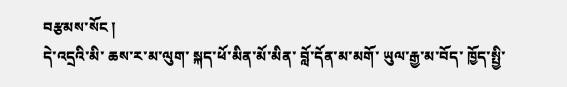བརྩམས་སོང །
དེ་འདྲའི་མི་ ཆས་ར་མ་ལུག་ སྐད་ཕོ་མིན་མོ་མིན་ བློ་དོན་མ་མགོ་ ཡུལ་རྒྱ་མ་བོད་ ཁྱོད་སྤྱི་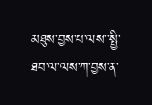མཐུས་བྱས་པ་ལས་་སྤྱི་ཐབ་ལ་ལས་ཀ་བྱས་ན་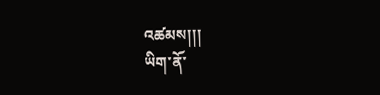འཚམས།།།
ཡིག་ནོ་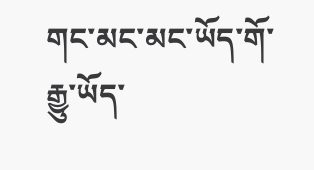གང་མང་མང་ཡོད་གོ་རྒྱུ་ཡོད་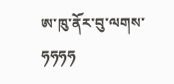ཨ་ཁུ་ནོར་བུ་ལགས་ཧཧཧཧ